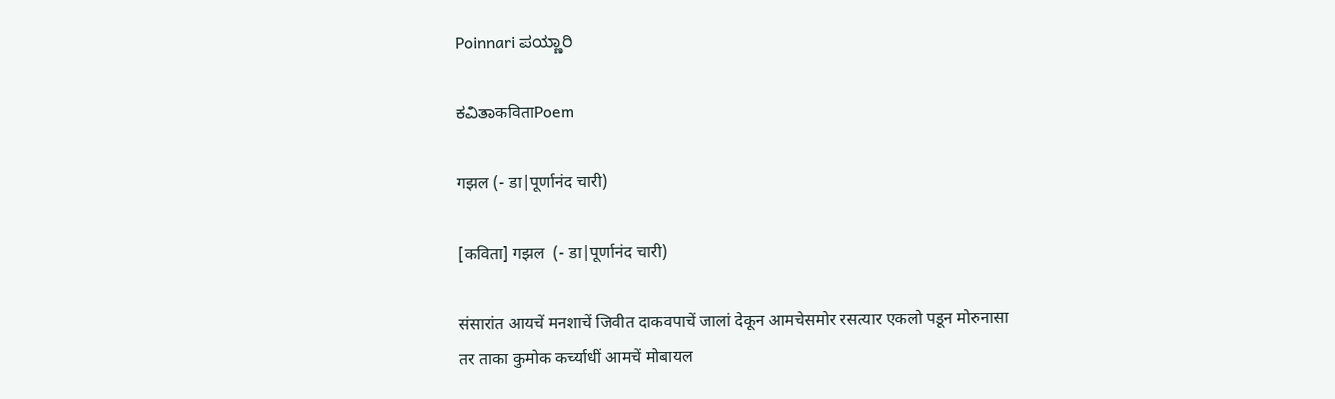Poinnari ಪಯ್ಣಾರಿ

ಕವಿತಾकविताPoem

गझल (- डा|पूर्णानंद चारी)

[कविता] गझल  (- डा|पूर्णानंद चारी)

संसारांत आयचें मनशाचें जिवीत दाकवपाचें जालां देकून आमचेसमोर रसत्यार एकलो पडून मोरुनासा तर ताका कुमोक कर्च्याधीं आमचें मोबायल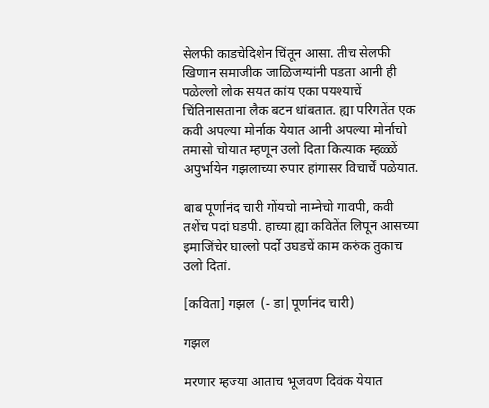सेलफी काडचेदिशेन चिंतून आसा. तीच सेलफी खिणान समाजीक जाळिजग्यांनी पडता आनी ही पळेल्लो लोक सयत कांय एका पयश्याचें चिंतिनासताना लैक बटन धांबतात. ह्या परिगतेंत एक कवी अपल्या मोर्नाक येयात आनी अपल्या मोर्नाचो तमासो चोयात म्हणून उलो दिता कित्याक म्हळ्ळें अपुर्भायेन गझलाच्या रुपार हांगासर विचार्चें पळेयात.

बाब पूर्णानंद चारी गोंयचो नाम्नेचो गावपी, कवी तशेंच पदां घडपी. हाच्या ह्या कवितेंत लिपून आसच्या इमाजिंचेर घाल्लो पर्दो उघडचें काम करुंक तुकाच उलो दितां.

[कविता] गझल  (- डा|पूर्णानंद चारी)

गझल

मरणार म्हज्या आताच भूजवण दिवंक येयात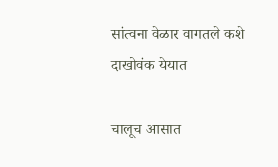सांत्वना वेळार वागतले कशे दाखोवंक येयात

चालूच आसात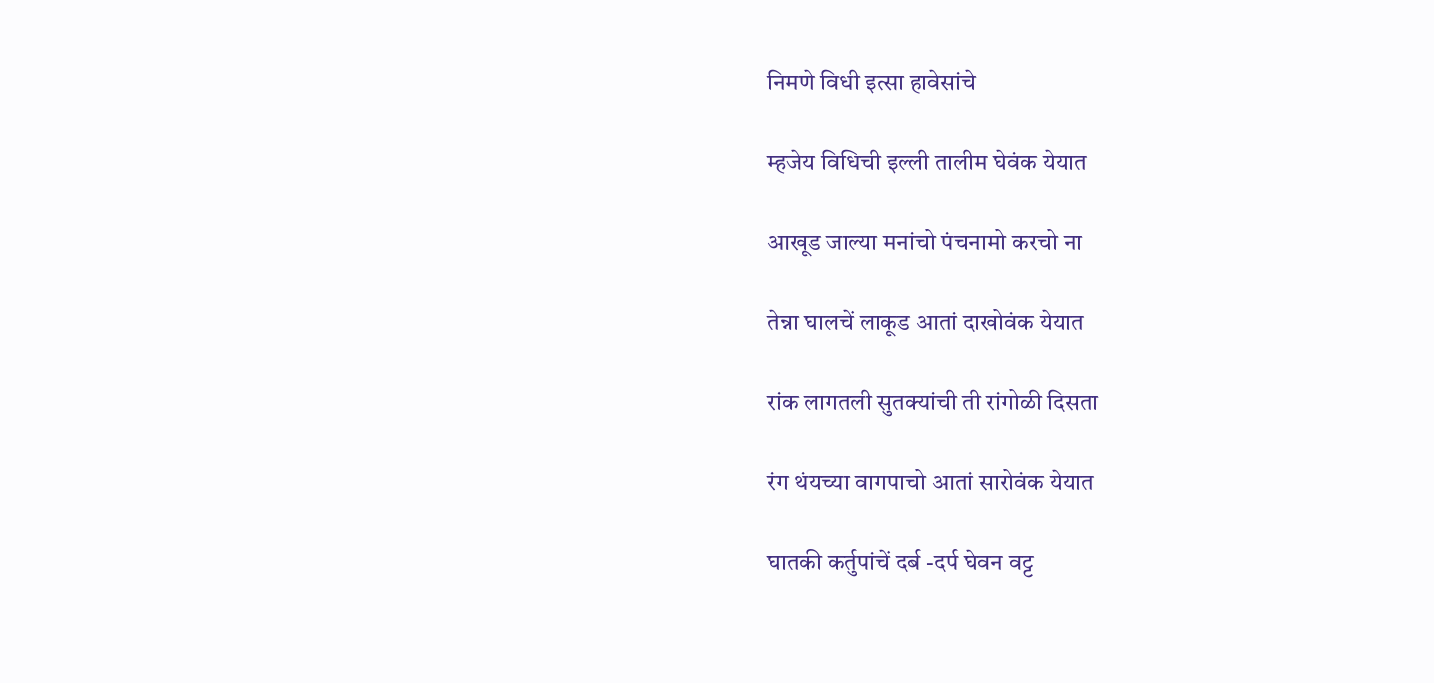निमणे विधी इत्सा हावेसांचे

म्हजेय विधिची इल्ली तालीम घेवंक येयात

आखूड जाल्या मनांचो पंचनामो करचो ना

तेन्ना घालचें लाकूड आतां दाखोवंक येयात

रांक लागतली सुतक्यांची ती रांगोळी दिसता

रंग थंयच्या वागपाचो आतां सारोवंक येयात

घातकी कर्तुपांचें दर्ब -दर्प घेवन वट्ट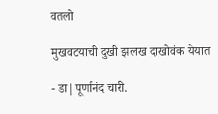वतलो

मुखवटयाची दुखी झलख दाखोवंक येयात

- डा|पूर्णानंद चारी.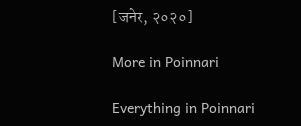[जनेर, २०२०]

More in Poinnari

Everything in Poinnari